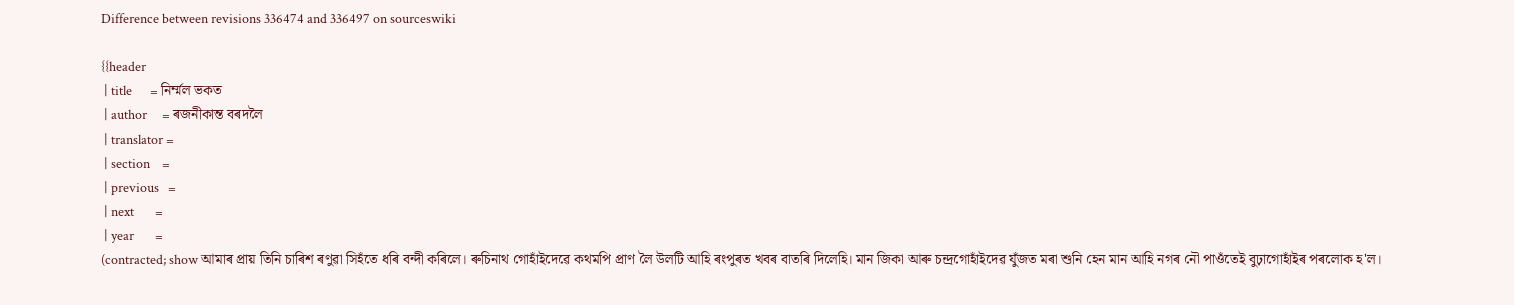Difference between revisions 336474 and 336497 on sourceswiki

{{header
 | title      = নিৰ্ম্মল ভকত
 | author     = ৰজনীকান্ত বৰদলৈ
 | translator =
 | section    =
 | previous   =
 | next       =
 | year       =
(contracted; show আমাৰ প্ৰায় তিনি চাৰিশ ৰণুৱা সিহঁতে ধৰি বন্দী কৰিলে। ৰুচিনাথ গোহাঁইদেৱে কথমপি প্ৰাণ লৈ উলটি আহি ৰংপুৰত খবৰ বাতৰি দিলেহি। মান জিকা আৰু চন্দ্ৰগোহাঁইদেৱ যুঁজত মৰা শুনি হেন মান আহি নগৰ নৌ পাওঁতেই বুঢ়াগোহাঁইৰ পৰলোক হ'ল।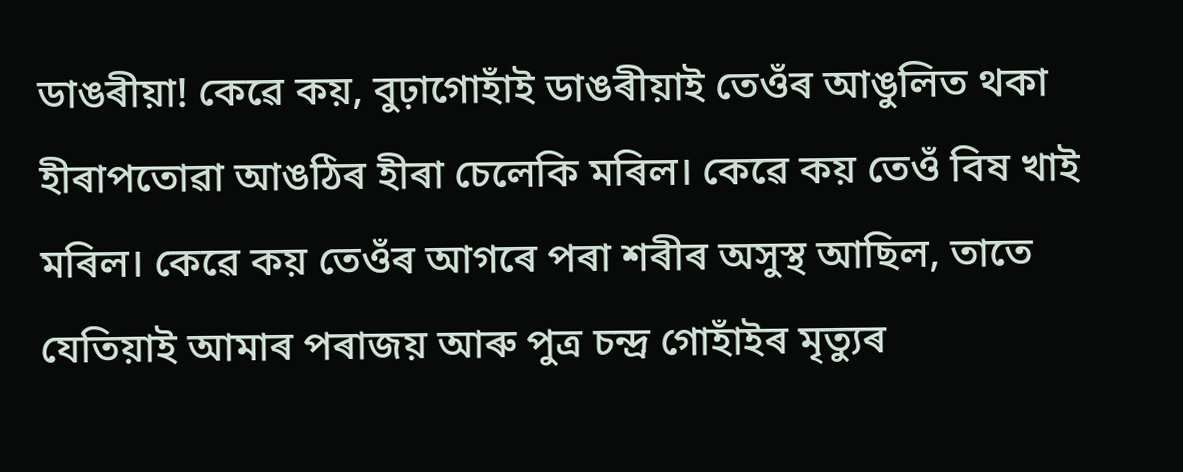ডাঙৰীয়া! কেৱে কয়, বুঢ়াগোহাঁই ডাঙৰীয়াই তেওঁৰ আঙুলিত থকা হীৰাপতোৱা আঙঠিৰ হীৰা চেলেকি মৰিল। কেৱে কয় তেওঁ বিষ খাই মৰিল। কেৱে কয় তেওঁৰ আগৰে পৰা শৰীৰ অসুস্থ আছিল, তাতে যেতিয়াই আমাৰ পৰাজয় আৰু পুত্ৰ চন্দ্ৰ গোহাঁইৰ মৃত্যুৰ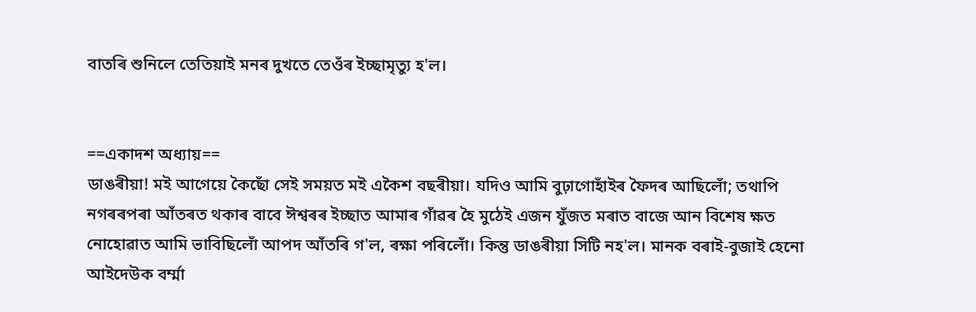বাতৰি শুনিলে তেতিয়াই মনৰ দুখতে তেওঁৰ ইচ্ছামৃত্যু হ'ল।


==একাদশ অধ্যায়==
ডাঙৰীয়া! মই আগেয়ে কৈছোঁ সেই সময়ত মই একৈশ বছৰীয়া। যদিও আমি বুঢ়াগোহাঁইৰ ফৈদৰ আছিলোঁ; তথাপি নগৰৰপৰা আঁতৰত থকাৰ বাবে ঈশ্বৰৰ ইচ্ছাত আমাৰ গাঁৱৰ হৈ মুঠেই এজন যুঁজত মৰাত বাজে আন বিশেষ ক্ষত নোহোৱাত আমি ভাবিছিলোঁ আপদ আঁতৰি গ'ল, ৰক্ষা পৰিলোঁ। কিন্তু ডাঙৰীয়া সিটি নহ'ল। মানক বৰাই-বুজাই হেনো আইদেউক বৰ্ম্মা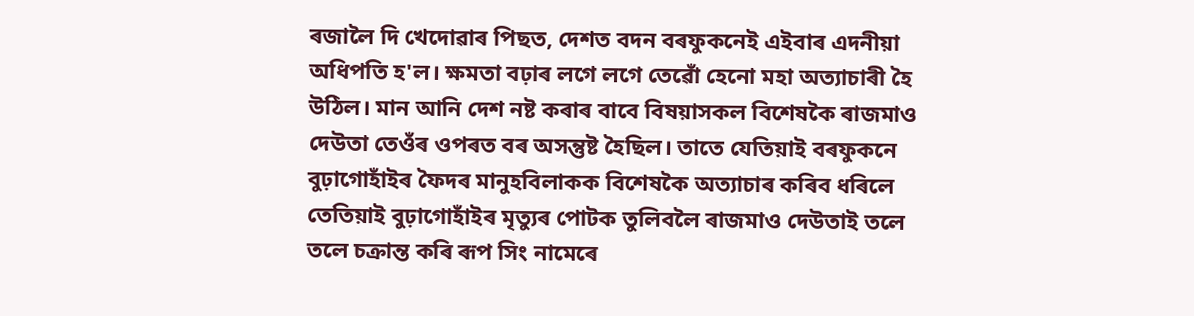ৰজালৈ দি খেদোৱাৰ পিছত, দেশত বদন বৰফুকনেই এইবাৰ এদনীয়া অধিপতি হ'ল। ক্ষমতা বঢ়াৰ লগে লগে তেৱোঁ হেনো মহা অত্যাচাৰী হৈ উঠিল। মান আনি দেশ নষ্ট কৰাৰ বাবে বিষয়াসকল বিশেষকৈ ৰাজমাও দেউতা তেওঁৰ ওপৰত বৰ অসন্তুষ্ট হৈছিল। তাতে যেতিয়াই বৰফুকনে বুঢ়াগোহাঁইৰ ফৈদৰ মানুহবিলাকক বিশেষকৈ অত্যাচাৰ কৰিব ধৰিলে তেতিয়াই বুঢ়াগোহাঁইৰ মৃত্যুৰ পোটক তুলিবলৈ ৰাজমাও দেউতাই তলে তলে চক্ৰান্ত কৰি ৰূপ সিং নামেৰে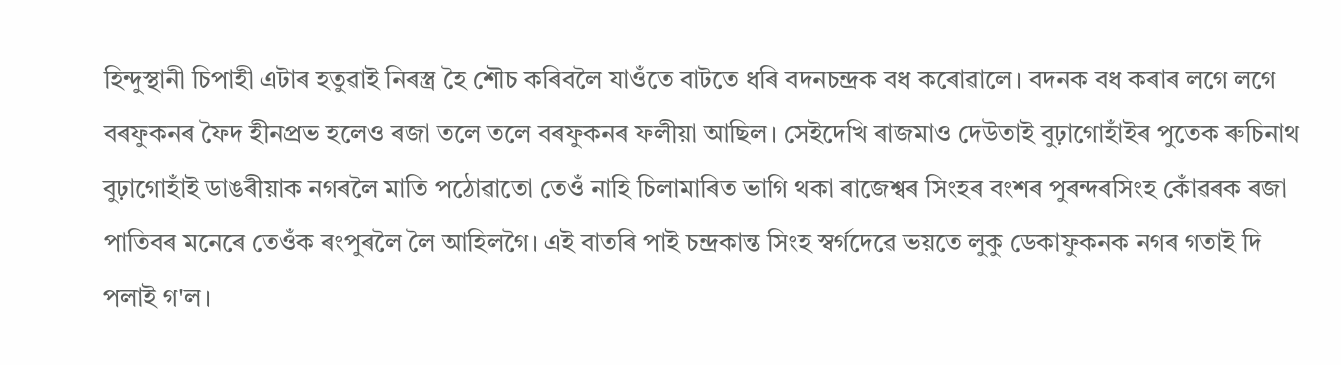হিন্দুস্থানী চিপাহী এটাৰ হতুৱাই নিৰস্ত্ৰ হৈ শৌচ কৰিবলৈ যাওঁতে বাটতে ধৰি বদনচন্দ্ৰক বধ কৰোৱালে। বদনক বধ কৰাৰ লগে লগে বৰফুকনৰ ফৈদ হীনপ্ৰভ হলেও ৰজা তলে তলে বৰফুকনৰ ফলীয়া আছিল। সেইদেখি ৰাজমাও দেউতাই বুঢ়াগোহাঁইৰ পুতেক ৰুচিনাথ বুঢ়াগোহাঁই ডাঙৰীয়াক নগৰলৈ মাতি পঠোৱাতো তেওঁ নাহি চিলামাৰিত ভাগি থকা ৰাজেশ্বৰ সিংহৰ বংশৰ পুৰন্দৰসিংহ কোঁৱৰক ৰজা পাতিবৰ মনেৰে তেওঁক ৰংপুৰলৈ লৈ আহিলগৈ। এই বাতৰি পাই চন্দ্ৰকান্ত সিংহ স্বৰ্গদেৱে ভয়তে লুকু ডেকাফুকনক নগৰ গতাই দি পলাই গ'ল।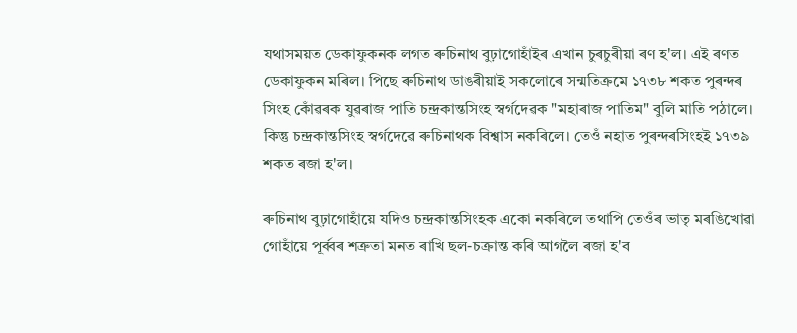যথাসময়ত ডেকাফুকনক লগত ৰুচিনাথ বুঢ়াগোহাঁইৰ এখান চুৰচুৰীয়া ৰণ হ'ল। এই ৰণত ডেকাফুকন মৰিল। পিছে ৰুচিনাথ ডাঙৰীয়াই সকলোৰে সন্মতিক্ৰমে ১৭৩৮ শকত পুৰন্দৰ সিংহ কোঁৱৰক যুৱৰাজ পাতি চন্দ্ৰকান্তসিংহ স্বৰ্গদেৱক "মহাৰাজ পাতিম" বুলি মাতি পঠালে। কিন্তু চন্দ্ৰকান্তসিংহ স্বৰ্গদেৱে ৰুচিনাথক বিশ্বাস নকৰিলে। তেওঁ নহাত পুৰন্দৰসিংহই ১৭৩৯ শকত ৰজা হ'ল।

ৰুচিনাথ বুঢ়াগোহাঁয়ে যদিও চন্দ্ৰকান্তসিংহক একো নকৰিলে তথাপি তেওঁৰ ভাতৃ মৰঙিখোৱা গোহাঁয়ে পূৰ্ব্বৰ শত্ৰুতা মনত ৰাখি ছল-চক্ৰান্ত কৰি আগলৈ ৰজা হ'ব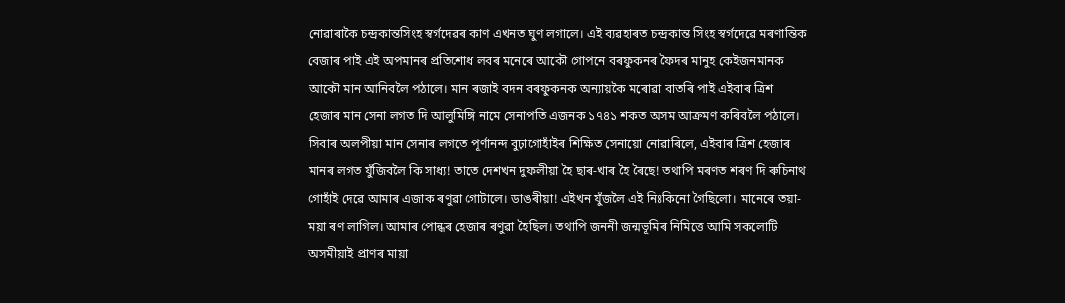নোৱাৰাকৈ চন্দ্ৰকান্তসিংহ স্বৰ্গদেৱৰ কাণ এখনত ঘুণ লগালে। এই ব্যৱহাৰত চন্দ্ৰকান্ত সিংহ স্বৰ্গদেৱে মৰণান্তিক বেজাৰ পাই এই অপমানৰ প্ৰতিশোধ লবৰ মনেৰে আকৌ গোপনে বৰফুকনৰ ফৈদৰ মানুহ কেইজনমানক আকৌ মান আনিবলৈ পঠালে। মান ৰজাই বদন বৰফুকনক অন্যায়কৈ মৰোৱা বাতৰি পাই এইবাৰ ত্ৰিশ হেজাৰ মান সেনা লগত দি আলুমিঙ্গি নামে সেনাপতি এজনক ১৭৪১ শকত অসম আক্ৰমণ কৰিবলৈ পঠালে। সিবাৰ অলপীয়া মান সেনাৰ লগতে পূৰ্ণানন্দ বুঢ়াগোহাঁইৰ শিক্ষিত সেনায়ো নোৱাৰিলে, এইবাৰ ত্ৰিশ হেজাৰ মানৰ লগত যুঁজিবলৈ কি সাধ্য! তাতে দেশখন দুফলীয়া হৈ ছাৰ-খাৰ হৈ ৰৈছে! তথাপি মৰণত শৰণ দি ৰুচিনাথ গোহাঁই দেৱে আমাৰ এজাক ৰণুৱা গোটালে। ডাঙৰীয়া! এইখন যুঁজলৈ এই নিঃকিনো গৈছিলো। মানেৰে তয়া-ময়া ৰণ লাগিল। আমাৰ পোন্ধৰ হেজাৰ ৰণুৱা হৈছিল। তথাপি জননী জন্মভূমিৰ নিমিত্তে আমি সকলোটি অসমীয়াই প্ৰাণৰ মায়া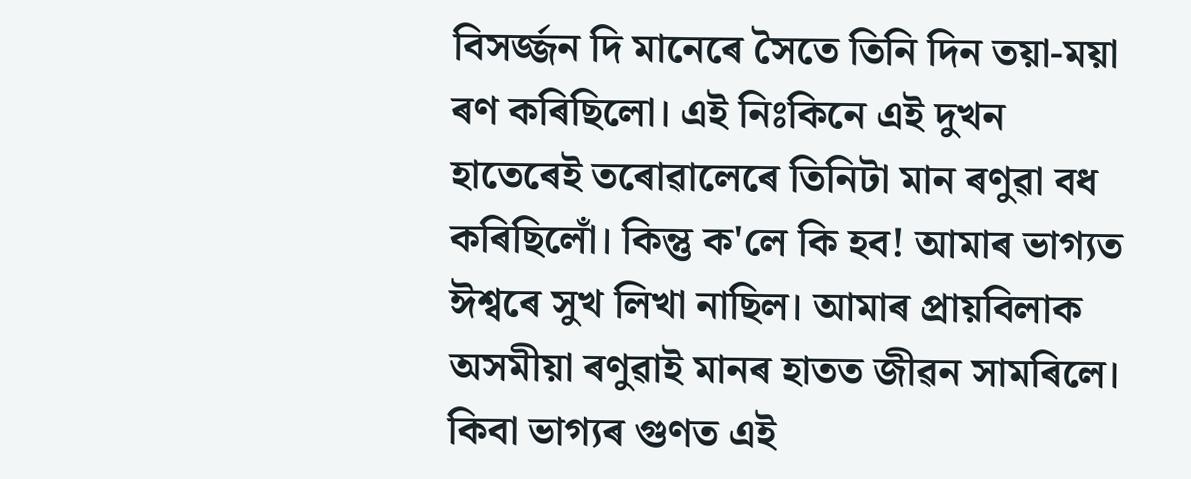বিসৰ্জ্জন দি মানেৰে সৈতে তিনি দিন তয়া-ময়া ৰণ কৰিছিলো। এই নিঃকিনে এই দুখন হাতেৰেই তৰোৱালেৰে তিনিটা মান ৰণুৱা বধ কৰিছিলোঁ। কিন্তু ক'লে কি হব! আমাৰ ভাগ্যত ঈশ্বৰে সুখ লিখা নাছিল। আমাৰ প্ৰায়বিলাক অসমীয়া ৰণুৱাই মানৰ হাতত জীৱন সামৰিলে। কিবা ভাগ্যৰ গুণত এই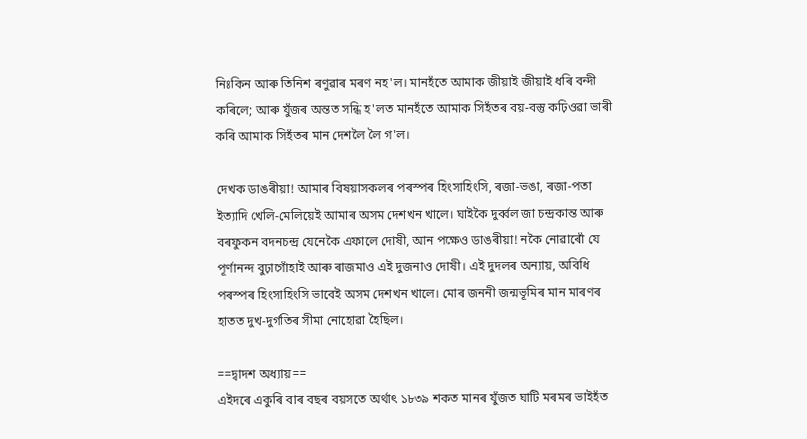নিঃকিন আৰু তিনিশ ৰণুৱাৰ মৰণ নহ'ল। মানহঁতে আমাক জীয়াই জীয়াই ধৰি বন্দী কৰিলে; আৰু যুঁজৰ অন্তত সন্ধি হ'লত মানহঁতে আমাক সিহঁতৰ বয়-বস্তু কঢ়িওৱা ভাৰী কৰি আমাক সিহঁতৰ মান দেশলৈ লৈ গ'ল।

দেখক ডাঙৰীয়া! আমাৰ বিষয়াসকলৰ পৰস্পৰ হিংসাহিংসি, ৰজা-ভঙা, ৰজা-পতা ইত্যাদি খেলি-মেলিয়েই আমাৰ অসম দেশখন খালে। ঘাইকৈ দুৰ্ব্বল জা চন্দ্ৰকান্ত আৰু বৰফুকন বদনচন্দ্ৰ যেনেকৈ এফালে দোষী, আন পক্ষেও ডাঙৰীয়া! নকৈ নোৱাৰোঁ যে পূৰ্ণানন্দ বুঢ়াগোঁহাই আৰু ৰাজমাও এই দুজনাও দোষী। এই দুদলৰ অন্যায়, অবিধি পৰস্পৰ হিংসাহিংসি ভাবেই অসম দেশখন খালে। মোৰ জননী জন্মভূমিৰ মান মাৰণৰ হাতত দুখ-দুৰ্গতিৰ সীমা নোহোৱা হৈছিল।

==দ্বাদশ অধ্যায়==
এইদৰে একুৰি বাৰ বছৰ বয়সতে অৰ্থাৎ ১৮৩৯ শকত মানৰ যুঁজত ঘাটি মৰমৰ ভাইহঁত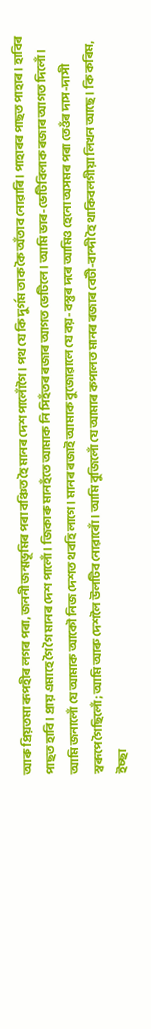আৰু প্ৰিয়তমা ৰূপহীৰ লগৰ পৰা, জননী জন্মভূমিৰ পৰা বঞ্চিত হৈ মানৰ দেশ পালোঁগৈ। পথ যে কি দুৰ্গম তাক কৈ অঁতাব নোৱাৰি। পাহাৰৰ পাছত পাহাৰ। হাবিৰ পাছত হাবি। প্ৰায় এমাহে গৈ গৈ মানৰ দেশ পালোঁ। জিকাৰু মানহঁতে আমাক নি সিহঁতৰ ৰজাৰ আগত ভেটিলে। আমি ভাৰ-ভেটিবিলাক ৰজাৰ আগত দিলোঁ। আমি জনালোঁ যে আমাক আকৌ নিজ দেশত থবহি লাগে। মানৰ ৰজাই আমাক বুজোৱালে যে বয়-বস্তুৰ দৰে আমিও হেনো অসমৰ পৰা তেওঁৰ দাস-দাসী স্বৰূপে গৈছিলোঁ; আমি আৰু দেশলৈ উলটিব নোৱাৰোঁ। আমি বুজিলোঁ যে আমাৰ কপালত মানৰ ৰজাৰ বেটী-বান্দী হৈ থাকিবলগীয়া লিখন আছে। কি কৰিম, ইচ্ছা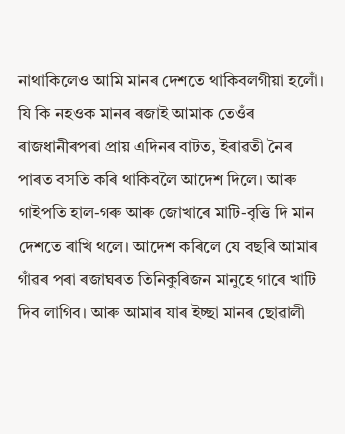নাথাকিলেও আমি মানৰ দেশতে থাকিবলগীয়া হলোঁ। যি কি নহওক মানৰ ৰজাই আমাক তেওঁৰ ৰাজধানীৰপৰা প্ৰায় এদিনৰ বাটত, ইৰাৱতী নৈৰ পাৰত বসতি কৰি থাকিবলৈ আদেশ দিলে। আৰু গাইপতি হাল-গৰু আৰু জোখাৰে মাটি-বৃত্তি দি মান দেশতে ৰাখি থলে। আদেশ কৰিলে যে বছৰি আমাৰ গাঁৱৰ পৰা ৰজাঘৰত তিনিকুৰিজন মানুহে গাৰে খাটি দিব লাগিব। আৰু আমাৰ যাৰ ইচ্ছা মানৰ ছোৱালী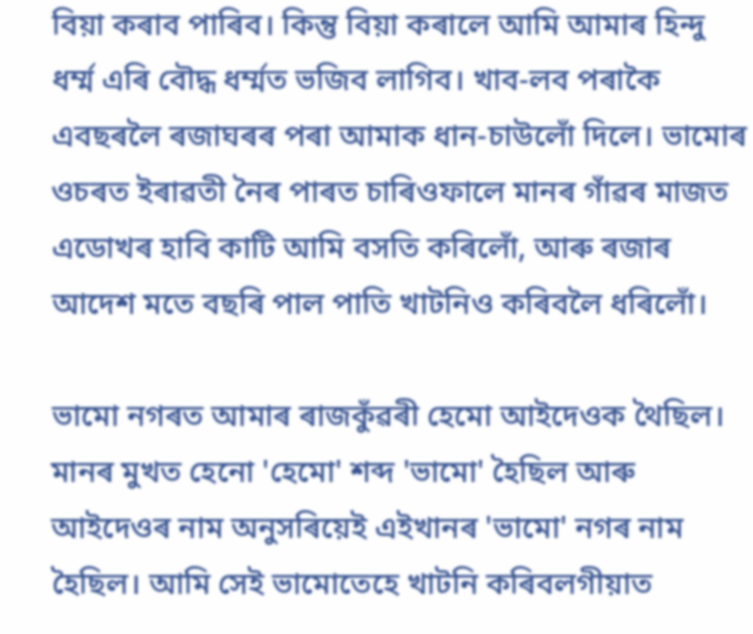বিয়া কৰাব পাৰিব। কিন্তু বিয়া কৰালে আমি আমাৰ হিন্দু ধৰ্ম্ম এৰি বৌদ্ধ ধৰ্ম্মত ভজিব লাগিব। খাব-লব পৰাকৈ এবছৰলৈ ৰজাঘৰৰ পৰা আমাক ধান-চাউলোঁ দিলে। ভামোৰ ওচৰত ইৰাৱতী নৈৰ পাৰত চাৰিওফালে মানৰ গাঁৱৰ মাজত এডোখৰ হাবি কাটি আমি বসতি কৰিলোঁ, আৰু ৰজাৰ আদেশ মতে বছৰি পাল পাতি খাটনিও কৰিবলৈ ধৰিলোঁ।

ভামো নগৰত আমাৰ ৰাজকুঁৱৰী হেমো আইদেওক থৈছিল। মানৰ মুখত হেনো 'হেমো' শব্দ 'ভামো' হৈছিল আৰু আইদেওৰ নাম অনুসৰিয়েই এইখানৰ 'ভামো' নগৰ নাম হৈছিল। আমি সেই ভামোতেহে খাটনি কৰিবলগীয়াত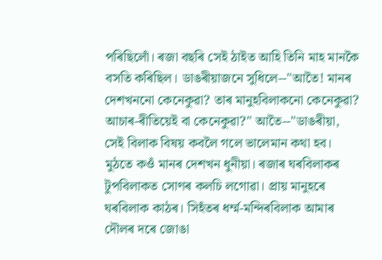পৰিছিলোঁ। ৰজা বছৰি সেই ঠাইত আহি তিনি মাহ মানকৈ বসতি কৰিছিল। ডাঙৰীয়াজনে সুধিলে--"আতৈ! মানৰ দেশখননো কেনেকুৱা? তাৰ মানুহবিলাকনো কেনেকুৱা? আচাৰ-ৰীতিয়েই বা কেনেকুৱা?" আতৈ--"ডাঙৰীয়া, সেই বিলাক বিষয় কবলৈ গলে ভালেমান কথা হব। মুঠতে কওঁ মানৰ দেশখন ধুনীয়া। ৰজাৰ ঘৰবিলাকৰ টুপবিলাকত সোণৰ কলচি লগোৱা। প্ৰায় মানুহৰে ঘৰবিলাক কাঠৰ। সিহঁতৰ ধৰ্ম্ম-মন্দিৰবিলাক আমাৰ দৌলৰ দৰে জোঙা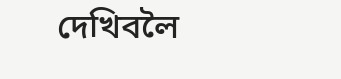দেখিবলৈ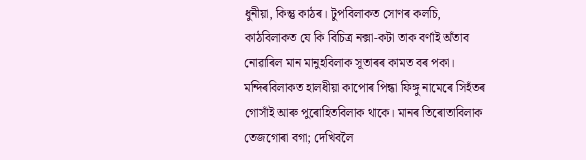ধুনীয়া, কিন্তু কাঠৰ। টুপবিলাকত সোণৰ কলচি, কাঠবিলাকত যে কি বিচিত্ৰ নক্সা-কটা তাক বৰ্ণাই অঁতাব নোৱাৰিল মান মানুহবিলাক সূতাৰৰ কামত বৰ পকা। মন্দিৰবিলাকত হালধীয়া কাপোৰ পিন্ধা ফিঙ্গু নামেৰে সিহঁতৰ গোসাঁই আৰু পুৰোহিতবিলাক থাকে। মানৰ তিৰোতাবিলাক তেজগোৰা বগা; দেখিবলৈ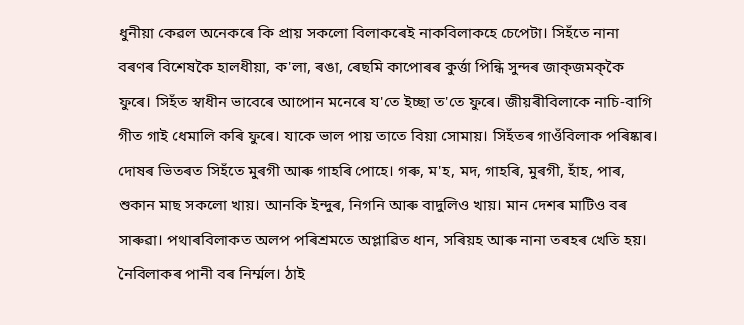ধুনীয়া কেৱল অনেকৰে কি প্ৰায় সকলো বিলাকৰেই নাকবিলাকহে চেপেটা। সিহঁতে নানা বৰণৰ বিশেষকৈ হালধীয়া, ক'লা, ৰঙা, ৰেছমি কাপোৰৰ কুৰ্ত্তা পিন্ধি সুন্দৰ জাক্‌জমক্‌কৈ ফুৰে। সিহঁত স্বাধীন ভাবেৰে আপোন মনেৰে য'তে ইচ্ছা ত'তে ফুৰে। জীয়ৰীবিলাকে নাচি-বাগি গীত গাই ধেমালি কৰি ফুৰে। যাকে ভাল পায় তাতে বিয়া সোমায়। সিহঁতৰ গাওঁবিলাক পৰিষ্কাৰ। দোষৰ ভিতৰত সিহঁতে মুৰগী আৰু গাহৰি পোহে। গৰু, ম'হ, মদ, গাহৰি, মুৰগী, হাঁহ, পাৰ, শুকান মাছ সকলো খায়। আনকি ইন্দুৰ, নিগনি আৰু বাদুলিও খায়। মান দেশৰ মাটিও বৰ সাৰুৱা। পথাৰবিলাকত অলপ পৰিশ্ৰমতে অপ্লাৱিত ধান, সৰিয়হ আৰু নানা তৰহৰ খেতি হয়। নৈবিলাকৰ পানী বৰ নিৰ্ম্মল। ঠাই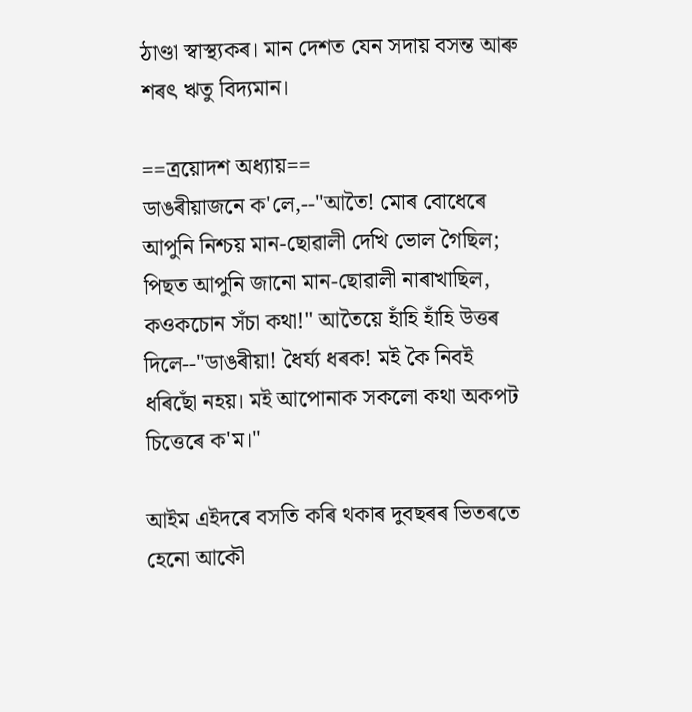ঠাণ্ডা স্বাস্থ্যকৰ। মান দেশত যেন সদায় বসন্ত আৰু শৰৎ ঋতু বিদ্যমান।

==ত্ৰয়োদশ অধ্যায়==
ডাঙৰীয়াজনে ক'লে,--"আতৈ! মোৰ বোধেৰে আপুনি নিশ্চয় মান-ছোৱালী দেখি ভোল গৈছিল; পিছত আপুনি জানো মান-ছোৱালী নাৰাখাছিল, কওকচোন সঁচা কথা!" আতৈয়ে হাঁহি হাঁহি উত্তৰ দিলে--"ডাঙৰীয়া! ধৈৰ্য্য ধৰক! মই কৈ নিবই ধৰিছোঁ নহয়। মই আপোনাক সকলো কথা অকপট চিত্তেৰে ক'ম।"

আইম এইদৰে বসতি কৰি থকাৰ দুবছৰৰ ভিতৰতে হেনো আকৌ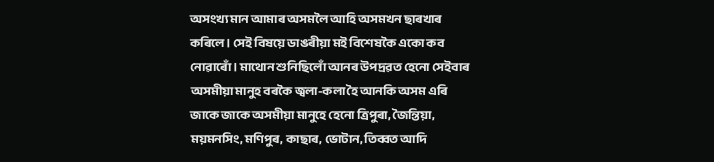অসংখ্য মান আমাৰ অসমলৈ আহি অসমখন ছাৰখাৰ কৰিলে। সেই বিষয়ে ডাঙৰীয়া মই বিশেষকৈ একো কব নোৱাৰোঁ। মাথোন শুনিছিলোঁ আনৰ উপদ্ৰৱত হেনো সেইবাৰ অসমীয়া মানুহ বৰকৈ জ্বলা-কলা হৈ আনকি অসম এৰি জাকে জাকে অসমীয়া মানুহে হেনো ত্ৰিপুৰা, জৈন্তিয়া, ময়মনসিং, মণিপুৰ, কাছাৰ, ভোটান, তিব্বত আদি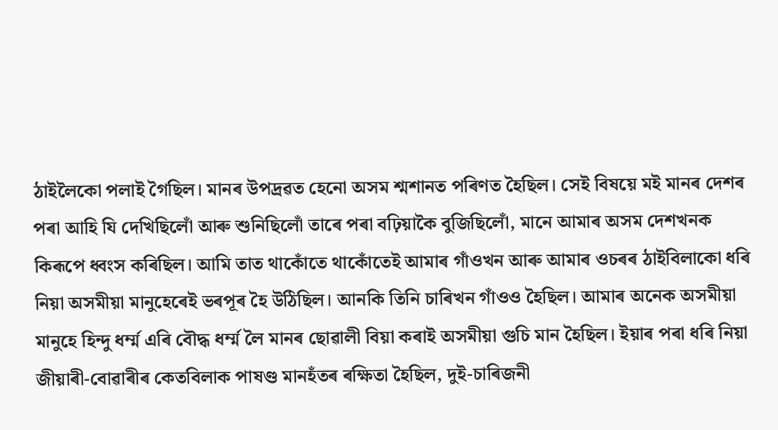ঠাইলৈকো পলাই গৈছিল। মানৰ উপদ্ৰৱত হেনো অসম শ্মশানত পৰিণত হৈছিল। সেই বিষয়ে মই মানৰ দেশৰ পৰা আহি যি দেখিছিলোঁ আৰু শুনিছিলোঁ তাৰে পৰা বঢ়িয়াকৈ বুজিছিলোঁ, মানে আমাৰ অসম দেশখনক কিৰূপে ধ্বংস কৰিছিল। আমি তাত থাকোঁতে থাকোঁতেই আমাৰ গাঁওখন আৰু আমাৰ ওচৰৰ ঠাইবিলাকো ধৰি নিয়া অসমীয়া মানুহেৰেই ভৰপূৰ হৈ উঠিছিল। আনকি তিনি চাৰিখন গাঁওও হৈছিল। আমাৰ অনেক অসমীয়া মানুহে হিন্দু ধৰ্ম্ম এৰি বৌদ্ধ ধৰ্ম্ম লৈ মানৰ ছোৱালী বিয়া কৰাই অসমীয়া গুচি মান হৈছিল। ইয়াৰ পৰা ধৰি নিয়া জীয়াৰী-বোৱাৰীৰ কেতবিলাক পাষণ্ড মানহঁতৰ ৰক্ষিতা হৈছিল, দুই-চাৰিজনী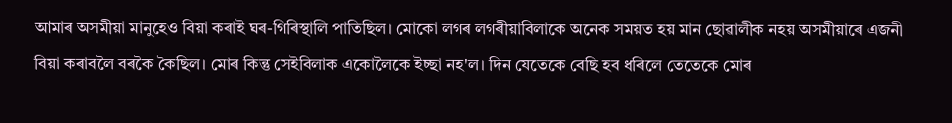আমাৰ অসমীয়া মানুহেও বিয়া কৰাই ঘৰ-গিৰিস্থালি পাতিছিল। মোকো লগৰ লগৰীয়াবিলাকে অনেক সময়ত হয় মান ছোৱালীক নহয় অসমীয়াৰে এজনী বিয়া কৰাবলৈ বৰকৈ কৈছিল। মোৰ কিন্তু সেইবিলাক একোলৈকে ইচ্ছা নহ'ল। দিন যেতেকে বেছি হব ধৰিলে তেতেকে মোৰ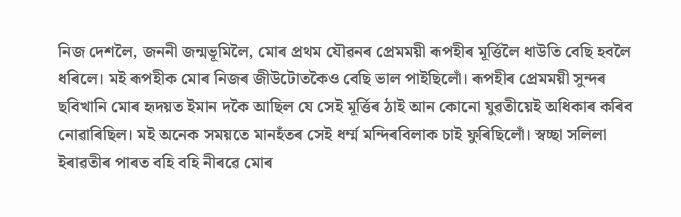নিজ দেশলৈ, জননী জন্মভূমিলৈ, মোৰ প্ৰথম যৌৱনৰ প্ৰেমময়ী ৰূপহীৰ মূৰ্ত্তিলৈ ধাউতি বেছি হবলৈ ধৰিলে। মই ৰূপহীক মোৰ নিজৰ জীউটোতকৈও বেছি ভাল পাইছিলোঁ। ৰূপহীৰ প্ৰেমময়ী সুন্দৰ ছবিখানি মোৰ হৃদয়ত ইমান দকৈ আছিল যে সেই মূৰ্ত্তিৰ ঠাই আন কোনো যুৱতীয়েই অধিকাৰ কৰিব নোৱাৰিছিল। মই অনেক সময়তে মানহঁতৰ সেই ধৰ্ম্ম মন্দিৰবিলাক চাই ফুৰিছিলোঁ। স্বচ্ছা সলিলা ইৰাৱতীৰ পাৰত বহি বহি নীৰৱে মোৰ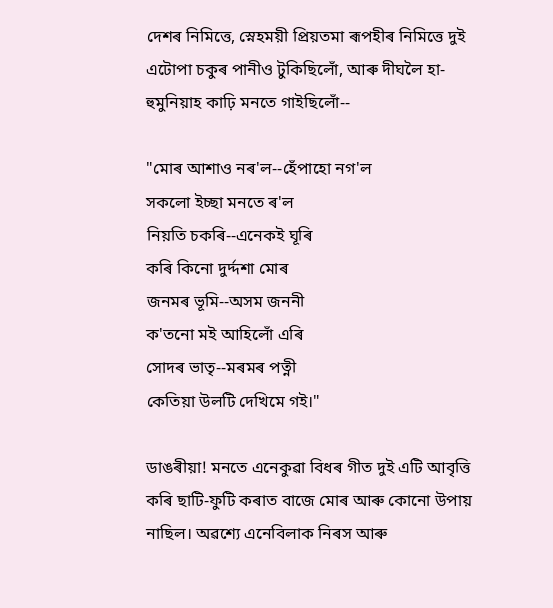দেশৰ নিমিত্তে, স্নেহময়ী প্ৰিয়তমা ৰূপহীৰ নিমিত্তে দুই এটোপা চকুৰ পানীও টুকিছিলোঁ, আৰু দীঘলৈ হা-হুমুনিয়াহ কাঢ়ি মনতে গাইছিলোঁ--

"মোৰ আশাও নৰ'ল--হেঁপাহো নগ'ল
সকলো ইচ্ছা মনতে ৰ'ল
নিয়তি চকৰি--এনেকই ঘূৰি
কৰি কিনো দুৰ্দ্দশা মোৰ
জনমৰ ভূমি--অসম জননী
ক'তনো মই আহিলোঁ এৰি
সোদৰ ভাতৃ--মৰমৰ পত্নী
কেতিয়া উলটি দেখিমে গই।"

ডাঙৰীয়া! মনতে এনেকুৱা বিধৰ গীত দুই এটি আবৃত্তি কৰি ছাটি-ফুটি কৰাত বাজে মোৰ আৰু কোনো উপায় নাছিল। অৱশ্যে এনেবিলাক নিৰস আৰু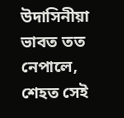উদাসিনীয়া ভাবত তত নেপালে, শেহত সেই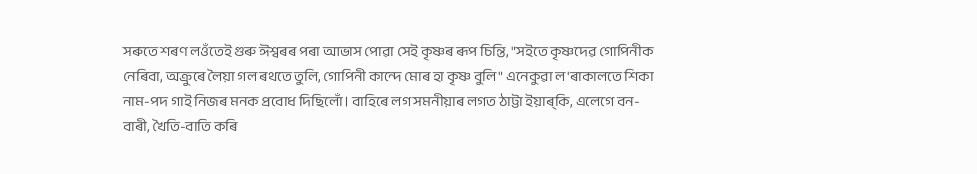সৰুতে শৰণ লওঁতেই গুৰু ঈশ্বৰৰ পৰা আভাস পোৱা সেই কৃষ্ণৰ ৰূপ চিন্তি, "সইতে কৃষ্ণদেৱ গোপিনীক নেৰিবা, অক্ৰুৰে লৈয়া গল ৰথতে তুলি, গোপিনী কান্দে মোৰ হা কৃষ্ণ বুলি" এনেকুৱা ল'ৰাকালতে শিকা নাম-পদ গাই নিজৰ মনক প্ৰবোধ দিছিলোঁ। বাহিৰে লগ সমনীয়াৰ লগত ঠাট্টা ইয়াৰ্‌কি, এলেগে বন-বাৰী, খৈতি-বাতি কৰি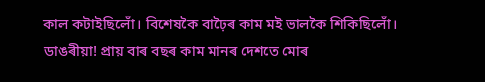কাল কটাইছিলোঁ। বিশেষকৈ বাঢ়ৈৰ কাম মই ভালকৈ শিকিছিলোঁ। ডাঙৰীয়া! প্ৰায় বাৰ বছৰ কাম মানৰ দেশতে মোৰ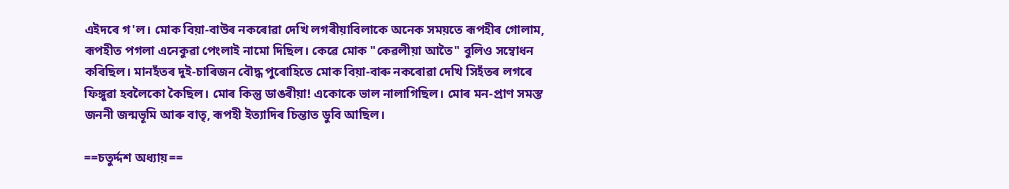এইদৰে গ'ল। মোক বিয়া-বাউৰ নকৰোৱা দেখি লগৰীয়াবিলাকে অনেক সময়তে ৰূপহীৰ গোলাম, ৰূপহীত পগলা এনেকুৱা পেংলাই নামো দিছিল। কেৱে মোক "কেৱলীয়া আতৈ" বুলিও সম্বোধন কৰিছিল। মানহঁতৰ দুই-চাৰিজন বৌদ্ধ পুৰোহিতে মোক বিয়া-বাৰু নকৰোৱা দেখি সিহঁতৰ লগৰে ফিঙ্গুৱা হবলৈকো কৈছিল। মোৰ কিন্তু ডাঙৰীয়া! একোকে ভাল নালাগিছিল। মোৰ মন-প্ৰাণ সমস্ত জননী জন্মভূমি আৰু বাতৃ, ৰূপহী ইত্যাদিৰ চিন্তাত ডুবি আছিল।

==চতুৰ্দ্দশ অধ্যায়==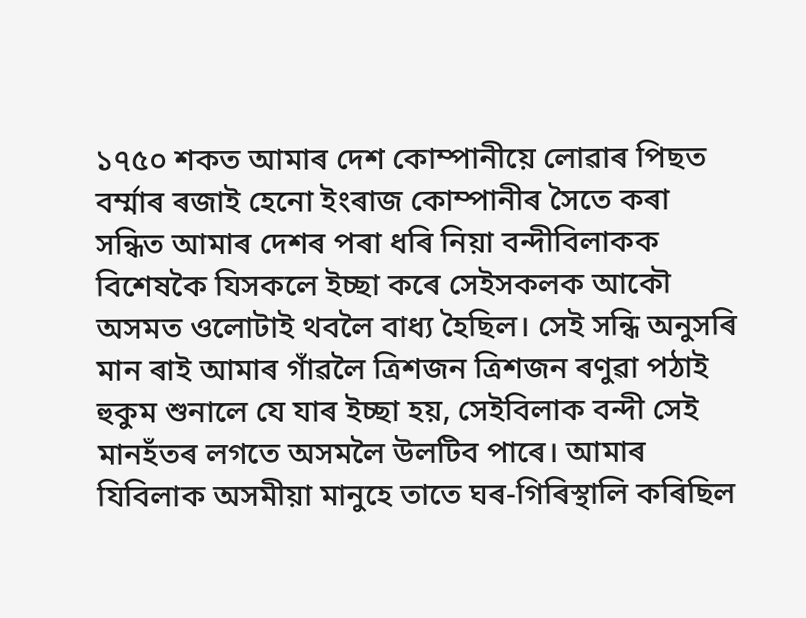১৭৫০ শকত আমাৰ দেশ কোম্পানীয়ে লোৱাৰ পিছত বৰ্ম্মাৰ ৰজাই হেনো ইংৰাজ কোম্পানীৰ সৈতে কৰা সন্ধিত আমাৰ দেশৰ পৰা ধৰি নিয়া বন্দীবিলাকক বিশেষকৈ যিসকলে ইচ্ছা কৰে সেইসকলক আকৌ অসমত ওলোটাই থবলৈ বাধ্য হৈছিল। সেই সন্ধি অনুসৰি মান ৰাই আমাৰ গাঁৱলৈ ত্ৰিশজন ত্ৰিশজন ৰণুৱা পঠাই হুকুম শুনালে যে যাৰ ইচ্ছা হয়, সেইবিলাক বন্দী সেই মানহঁতৰ লগতে অসমলৈ উলটিব পাৰে। আমাৰ যিবিলাক অসমীয়া মানুহে তাতে ঘৰ-গিৰিস্থালি কৰিছিল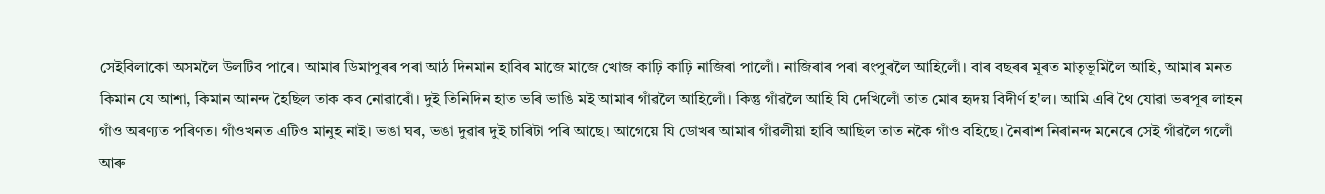সেইবিলাকো অসমলৈ উলটিব পাৰে। আমাৰ ডিমাপুৰৰ পৰা আঠ দিনমান হাবিৰ মাজে মাজে খোজ কাঢ়ি কাঢ়ি নাজিৰা পালোঁ। নাজিৰাৰ পৰা ৰংপুৰলৈ আহিলোঁ। বাৰ বছৰৰ মূৰত মাতৃভূমিলৈ আহি, আমাৰ মনত কিমান যে আশা, কিমান আনন্দ হৈছিল তাক কব নোৱাৰোঁ। দুই তিনিদিন হাত ভৰি ভাঙি মই আমাৰ গাঁৱলৈ আহিলোঁ। কিন্তু গাঁৱলৈ আহি যি দেখিলোঁ তাত মোৰ হৃদয় বিদীৰ্ণ হ'ল। আমি এৰি থৈ যোৱা ভৰপূৰ লাহন গাঁও অৰণ্যত পৰিণত। গাঁওখনত এটিও মানুহ নাই। ভঙা ঘৰ, ভঙা দুৱাৰ দুই চাৰিটা পৰি আছে। আগেয়ে যি ডোখৰ আমাৰ গাঁৱলীয়া হাবি আছিল তাত নকৈ গাঁও বহিছে। নৈৰাশ নিৰানন্দ মনেৰে সেই গাঁৱলৈ গলোঁ আৰু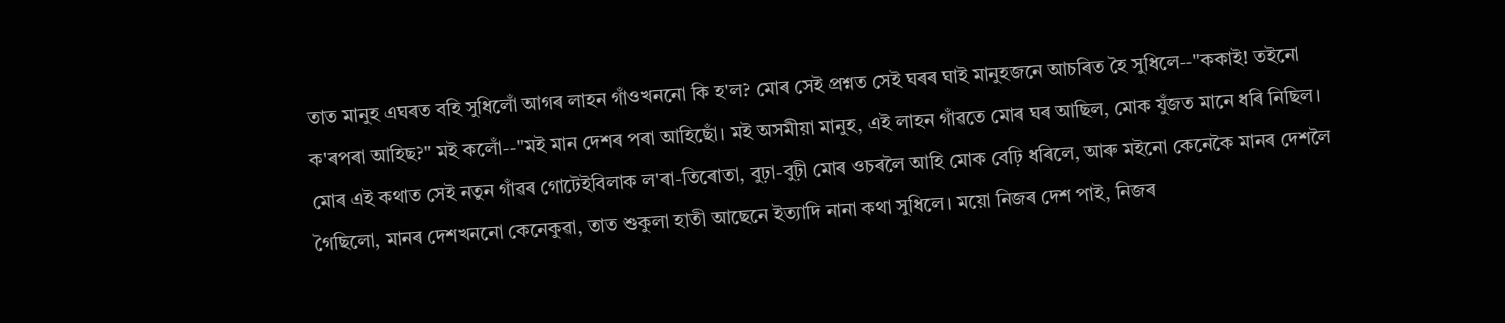তাত মানুহ এঘৰত বহি সুধিলোঁ আগৰ লাহন গাঁওখননো কি হ'ল? মোৰ সেই প্ৰশ্নত সেই ঘৰৰ ঘাই মানুহজনে আচৰিত হৈ সুধিলে--"ককাই! তইনো ক'ৰপৰা আহিছ?" মই কলোঁ--"মই মান দেশৰ পৰা আহিছোঁ। মই অসমীয়া মানুহ, এই লাহন গাঁৱতে মোৰ ঘৰ আছিল, মোক যুঁজত মানে ধৰি নিছিল। মোৰ এই কথাত সেই নতুন গাঁৱৰ গোটেইবিলাক ল'ৰা-তিৰোতা, বুঢ়া-বুঢ়ী মোৰ ওচৰলৈ আহি মোক বেঢ়ি ধৰিলে, আৰু মইনো কেনেকৈ মানৰ দেশলৈ গৈছিলো, মানৰ দেশখননো কেনেকুৱা, তাত শুকুলা হাতী আছেনে ইত্যাদি নানা কথা সুধিলে। ময়ো নিজৰ দেশ পাই, নিজৰ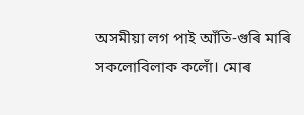অসমীয়া লগ পাই আঁতি-গুৰি মাৰি সকলোবিলাক কলোঁ। মোৰ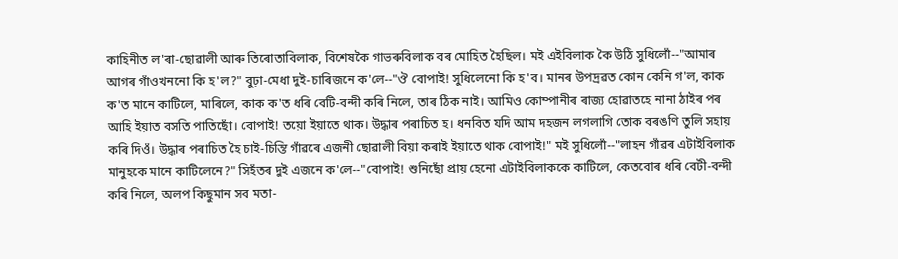কাহিনীত ল'ৰা-ছোৱালী আৰু তিৰোতাবিলাক, বিশেষকৈ গাভৰুবিলাক বৰ মোহিত হৈছিল। মই এইবিলাক কৈ উঠি সুধিলোঁ--"আমাৰ আগৰ গাঁওখননো কি হ'ল?" বুঢ়া-মেধা দুই-চাৰিজনে ক'লে--"ঔ বোপাই! সুধিলেনো কি হ'ব। মানৰ উপদ্ৰৱত কোন কেনি গ'ল, কাক ক'ত মানে কাটিলে, মাৰিলে, কাক ক'ত ধৰি বেটি-বন্দী কৰি নিলে, তাৰ ঠিক নাই। আমিও কোম্পানীৰ ৰাজ্য হোৱাতহে নানা ঠাইৰ পৰ আহি ইয়াত বসতি পাতিছোঁ। বোপাই! তয়ো ইয়াতে থাক। উদ্ধাৰ পৰাচিত হ। ধনবিত যদি আম দহজন লগলাগি তোক বৰঙণি তুলি সহায় কৰি দিওঁ। উদ্ধাৰ পৰাচিত হৈ চাই-চিন্তি গাঁৱৰে এজনী ছোৱালী বিয়া কৰাই ইয়াতে থাক বোপাই!" মই সুধিলোঁ--"লাহন গাঁৱৰ এটাইবিলাক মানুহকে মানে কাটিলেনে?" সিহঁতৰ দুই এজনে ক'লে--"বোপাই! শুনিছোঁ প্ৰায় হেনো এটাইবিলাককে কাটিলে, কেতবোৰ ধৰি বেটী-বন্দী কৰি নিলে, অলপ কিছুমান সব মতা-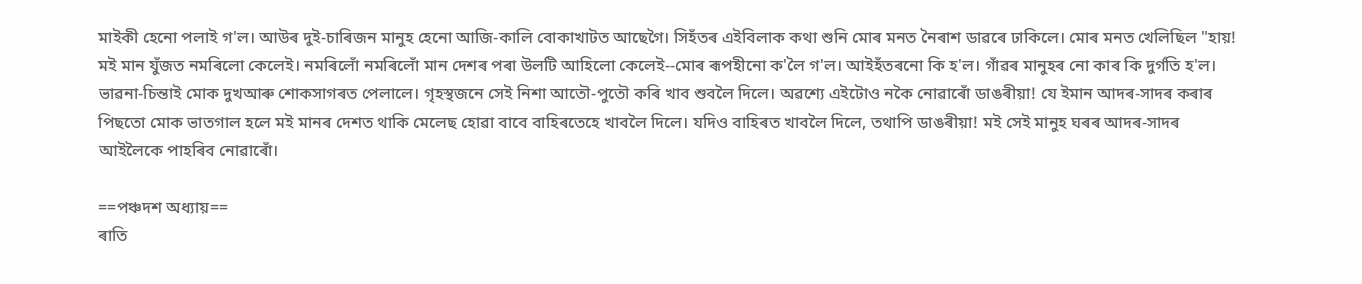মাইকী হেনো পলাই গ'ল। আউৰ দুই-চাৰিজন মানুহ হেনো আজি-কালি বোকাখাটত আছেগৈ। সিহঁতৰ এইবিলাক কথা শুনি মোৰ মনত নৈৰাশ ডাৱৰে ঢাকিলে। মোৰ মনত খেলিছিল "হায়! মই মান যুঁজত নমৰিলো কেলেই। নমৰিলোঁ নমৰিলোঁ মান দেশৰ পৰা উলটি আহিলো কেলেই--মোৰ ৰূপহীনো ক'লৈ গ'ল। আইহঁতৰনো কি হ'ল। গাঁৱৰ মানুহৰ নো কাৰ কি দুৰ্গতি হ'ল। ভাৱনা-চিন্তাই মোক দুখআৰু শোকসাগৰত পেলালে। গৃহস্থজনে সেই নিশা আতৌ-পুতৌ কৰি খাব শুবলৈ দিলে। অৱশ্যে এইটোও নকৈ নোৱাৰোঁ ডাঙৰীয়া! যে ইমান আদৰ-সাদৰ কৰাৰ পিছতো মোক ভাতগাল হলে মই মানৰ দেশত থাকি মেলেছ হোৱা বাবে বাহিৰতেহে খাবলৈ দিলে। যদিও বাহিৰত খাবলৈ দিলে, তথাপি ডাঙৰীয়া! মই সেই মানুহ ঘৰৰ আদৰ-সাদৰ আইলৈকে পাহৰিব নোৱাৰোঁ।

==পঞ্চদশ অধ্যায়==
ৰাতি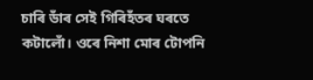চাৰি ডাঁৰ সেই গিৰিহঁতৰ ঘৰতে কটালোঁ। ওৰে নিশা মোৰ টোপনি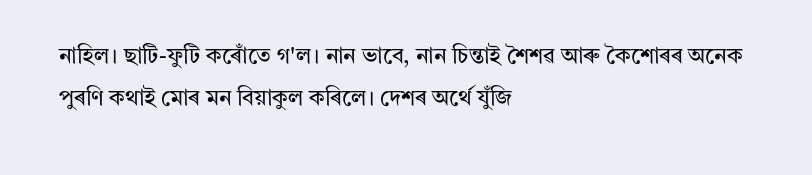নাহিল। ছাটি-ফুটি কৰোঁতে গ'ল। নান ভাবে, নান চিন্তাই শৈশৱ আৰু কৈশোৰৰ অনেক পুৰণি কথাই মোৰ মন বিয়াকুল কৰিলে। দেশৰ অৰ্থে যুঁজি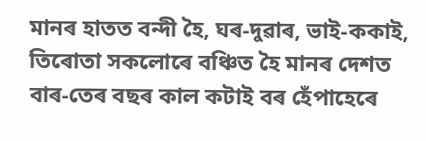মানৰ হাতত বন্দী হৈ, ঘৰ-দুৱাৰ, ভাই-ককাই, তিৰোতা সকলোৰে বঞ্চিত হৈ মানৰ দেশত বাৰ-তেৰ বছৰ কাল কটাই বৰ হেঁপাহেৰে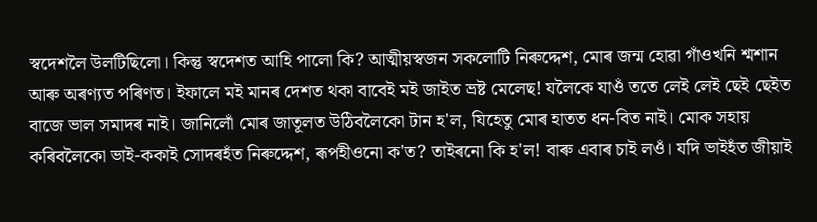স্বদেশলৈ উলটিছিলো। কিন্তু স্বদেশত আহি পালো কি? আত্মীয়স্বজন সকলোটি নিৰুদ্দেশ, মোৰ জন্ম হোৱা গাঁওখনি শ্মশান আৰু অৰণ্যত পৰিণত। ইফালে মই মানৰ দেশত থকা বাবেই মই জাইত ভ্ৰষ্ট মেলেছ! যলৈকে যাওঁ ততে লেই লেই ছেই ছেইত বাজে ভাল সমাদৰ নাই। জানিলোঁ মোৰ জাতূলত উঠিবলৈকো টান হ'ল, যিহেতু মোৰ হাতত ধন-বিত নাই। মোক সহায় কৰিবলৈকো ভাই-ককাই সোদৰহঁত নিৰুদ্দেশ, ৰূপহীওনো ক'ত? তাইৰনো কি হ'ল! বাৰু এবাৰ চাই লওঁ। যদি ভাইহঁত জীয়াই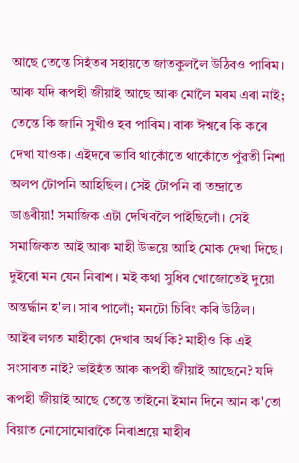আছে তেন্তে সিহঁতৰ সহায়তে জাতকুললৈ উঠিবও পাৰিম। আৰু যদি ৰূপহী জীয়াই আছে আৰু মোলৈ মৰম এৰা নাই; তেন্তে কি জানি সুখীও হব পাৰিম। বাৰু ঈশ্বৰে কি কৰে দেখা যাওক। এইদৰে ভাবি থাকোঁতে থাকোঁতে পুঁৱতী নিশা অলপ টোপনি আহিছিল। সেই টোপনি বা তন্দ্ৰাতে ডাঙৰীয়া! সমাজিক এটা দেখিবলৈ পাইছিলোঁ। সেই সমাজিকত আই আৰু মাহী উভয়ে আহি মোক দেখা দিছে। দুইৰো মন যেন নিৰাশ। মই কথা সুধিব খোজোতেই দুয়ো অন্তৰ্দ্ধান হ'ল। সাৰ পালোঁ; মনটো চিৰিং কৰি উঠিল। আইৰ লগত মাহীকো দেখাৰ অৰ্থ কি? মাহীও কি এই সংসাৰত নাই? ভাইহঁত আৰু ৰূপহী জীয়াই আছেনে? যদি ৰূপহী জীয়াই আছে তেন্তে তাইনো ইমান দিনে আন ক'তো বিয়াত নোসোমোৱাকৈ নিৰাশ্ৰয়ে মাহীৰ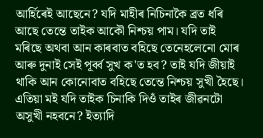আৰ্হিৰেই আছেনে? যদি মাহীৰ নিচিনাকৈ ব্ৰত ধৰি আছে তেন্তে তাইক আকৌ নিশ্চয় পাম। যদি তাই মৰিছে অথবা আন কাৰবাত বহিছে তেনেহলেনো মোৰ আৰু দুনাই সেই পূৰ্ব্ব সুখ ক'ত হব? তাই যদি জীয়াই থাকি আন কোনোবাত বহিছে তেন্তে নিশ্চয় সুখী হৈছে। এতিয়া মই যদি তাইক চিনাকি দিওঁ তাইৰ জীৱনটো অসুখী নহবনে? ইত্যাদি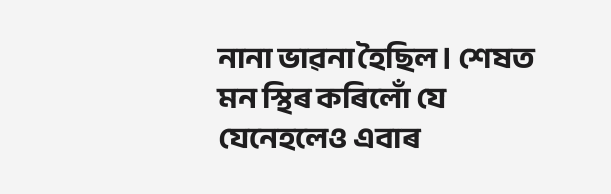নানা ভাৱনা হৈছিল। শেষত মন স্থিৰ কৰিলোঁ যে যেনেহলেও এবাৰ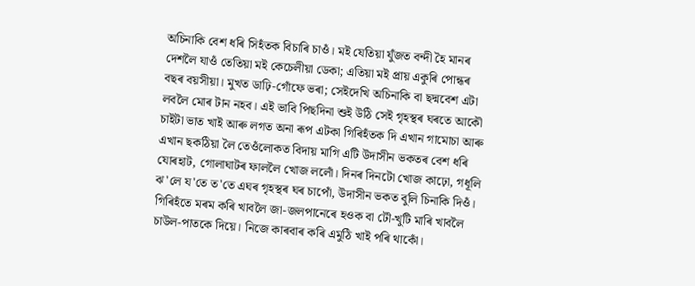অচিনাকি বেশ ধৰি সিহঁতক বিচাৰি চাওঁ। মই যেতিয়া যুঁজত বন্দী হৈ মানৰ দেশলৈ যাওঁ তেতিয়া মই কেচেলীয়া ডেকা; এতিয়া মই প্ৰায় একুৰি পোন্ধৰ বছৰ বয়সীয়া। মুখত ডাঢ়ি-গোঁফে ভৰা; সেইদেখি অচিনাকি বা ছদ্মবেশ এটা লবলৈ মোৰ টান নহব। এই ভাবি পিছদিনা শুই উঠি সেই গৃহস্থৰ ঘৰতে আকৌ চাইটা ভাত খাই আৰু লগত অনা ৰূপ এটকা গিৰিহঁতক দি এখান গামোচা আৰু এখান ছকঠিয়া লৈ তেওঁলোকত বিদায় মাগি এটি উদাসীন ভকতৰ বেশ ধৰি যোৰহাট, গোলাঘাটৰ ফাললৈ খোজ ললোঁ। দিনৰ দিনটো খোজ কাঢ়ো, গধূলি ঝ'লে য'তে ত'তে এঘৰ গৃহস্থৰ ঘৰ চাপোঁ, উদাসীন ভকত বুলি চিনাকি দিওঁ। গিৰিহঁতে মৰম কৰি খাবলৈ জা-জলপানেৰে হওক বা টৌ-খুটি মাৰি খাবলৈ চাউল-পাতকে দিয়ে। নিজে কাৰবাৰ কৰি এমুঠি খাই পৰি থাকোঁ।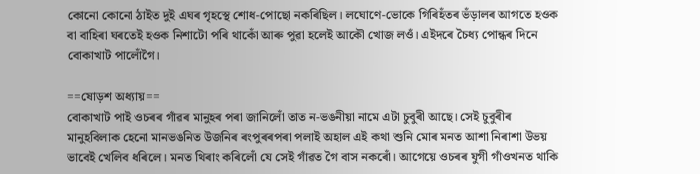কোনো কোনো ঠাইত দুই এঘৰ গৃহস্থে শোধ-পোছো নকৰিছিল। লঘোণে-ভোকে গিৰিহঁতৰ ভঁড়ালৰ আগতে হওক বা বাহিৰা ঘৰতেই হওক নিশাটো পৰি থাকোঁ আৰু পুৱা হলেই আকৌ খোজ লওঁ। এইদৰে চৈধ্য পোন্ধৰ দিনে বোকাখাট পালোঁগৈ।

==ষোড়শ অধ্যায়==
বোকাখাট পাই ওচৰৰ গাঁৱৰ মানুহৰ পৰা জানিলোঁ তাত ন-ভঙনীয়া নামে এটা চুবুৰী আছে। সেই চুবুৰীৰ মানুহবিলাক হেনো মানভঙনিত উজনিৰ ৰংপুৰৰপৰা পলাই অহাল এই কথা শুনি মোৰ মনত আশা নিৰাশা উভয় ভাবেই খেলিব ধৰিলে। মনত থিৰাং কৰিলোঁ যে সেই গাঁৱত গৈ বাস নকৰোঁ। আগেয়ে ওচৰৰ যুগী গাঁওখনত থাকি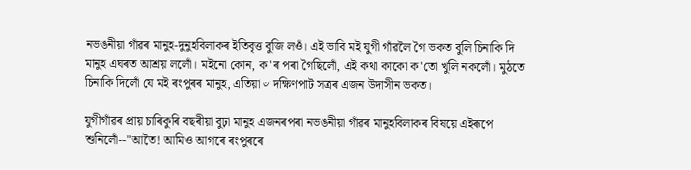নভঙনীয়া গাঁৱৰ মানুহ-দুনুহবিলাকৰ ইতিবৃত্ত বুজি লওঁ। এই ভাবি মই যুগী গাঁৱলৈ গৈ ভকত বুলি চিনাকি দি মানুহ এঘৰত আশ্ৰয় ললোঁ। মইনো কোন, ক'ৰ পৰা গৈছিলোঁ, এই কথা কাকো ক'তো খুলি নকলোঁ। মুঠতে চিনাকি দিলোঁ যে মই ৰংপুৰৰ মানুহ, এতিয়া ৺ দক্ষিণপাট সত্ৰৰ এজন উদাসীন ভকত।

যুগীগাঁৱৰ প্ৰায় চাৰিকুৰি বছৰীয়া বুঢ়া মানুহ এজনৰপৰা নভঙনীয়া গাঁৱৰ মানুহবিলাকৰ বিষয়ে এইৰূপে শুনিলোঁ--"আতৈ! আমিও আগৰে ৰংপুৰৰে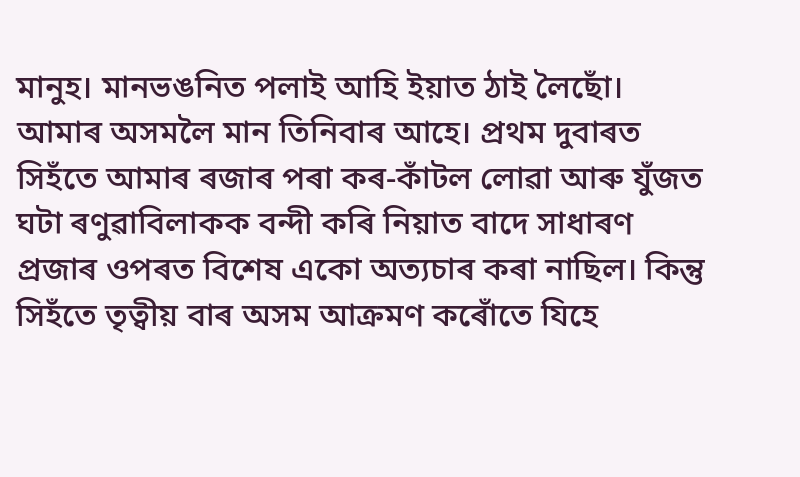মানুহ। মানভঙনিত পলাই আহি ইয়াত ঠাই লৈছোঁ। আমাৰ অসমলৈ মান তিনিবাৰ আহে। প্ৰথম দুবাৰত সিহঁতে আমাৰ ৰজাৰ পৰা কৰ-কাঁটল লোৱা আৰু যুঁজত ঘটা ৰণুৱাবিলাকক বন্দী কৰি নিয়াত বাদে সাধাৰণ প্ৰজাৰ ওপৰত বিশেষ একো অত্যচাৰ কৰা নাছিল। কিন্তু সিহঁতে তৃত্বীয় বাৰ অসম আক্ৰমণ কৰোঁতে যিহে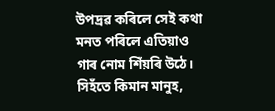উপদ্ৰৱ কৰিলে সেই কথা মনত পৰিলে এতিয়াও গাৰ নোম শিঁয়ৰি উঠে। সিহঁতে কিমান মানুহ,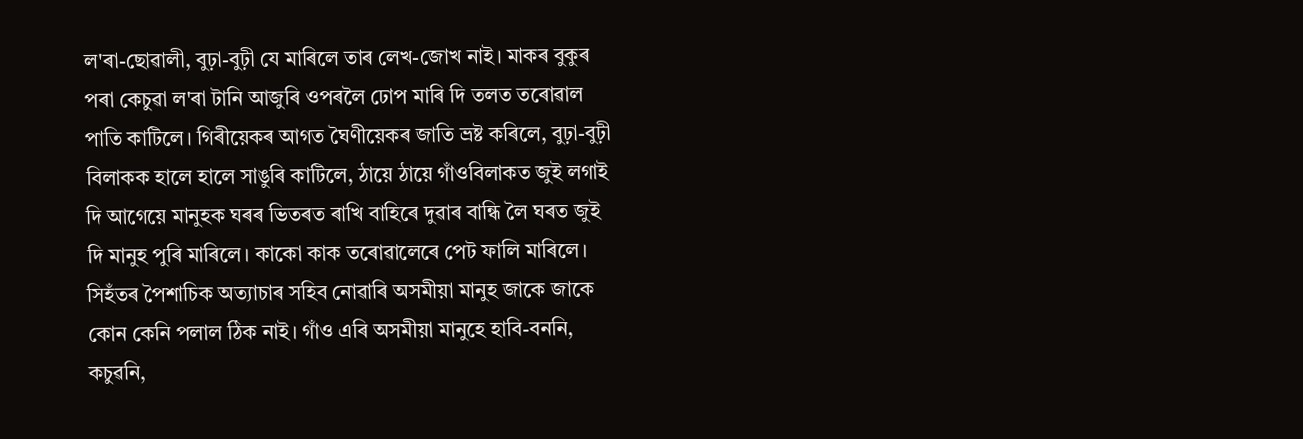ল'ৰা-ছোৱালী, বুঢ়া-বুঢ়ী যে মাৰিলে তাৰ লেখ-জোখ নাই। মাকৰ বুকুৰ পৰা কেচুৱা ল'ৰা টানি আজুৰি ওপৰলৈ ঢোপ মাৰি দি তলত তৰোৱাল পাতি কাটিলে। গিৰীয়েকৰ আগত ঘৈণীয়েকৰ জাতি ভ্ৰষ্ট কৰিলে, বুঢ়া-বুঢ়ী বিলাকক হালে হালে সাঙুৰি কাটিলে, ঠায়ে ঠায়ে গাঁওবিলাকত জুই লগাই দি আগেয়ে মানুহক ঘৰৰ ভিতৰত ৰাখি বাহিৰে দুৱাৰ বান্ধি লৈ ঘৰত জুই দি মানুহ পুৰি মাৰিলে। কাকো কাক তৰোৱালেৰে পেট ফালি মাৰিলে। সিহঁতৰ পৈশাচিক অত্যাচাৰ সহিব নোৱাৰি অসমীয়া মানুহ জাকে জাকে কোন কেনি পলাল ঠিক নাই। গাঁও এৰি অসমীয়া মানুহে হাবি-বননি, কচুৱনি,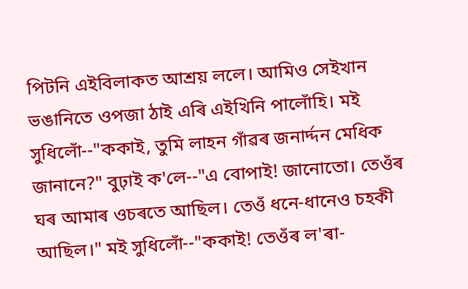পিটনি এইবিলাকত আশ্ৰয় ললে। আমিও সেইখান ভঙানিতে ওপজা ঠাই এৰি এইখিনি পালোঁহি। মই সুধিলোঁ--"ককাই, তুমি লাহন গাঁৱৰ জনাৰ্দ্দন মেধিক জানানে?" বুঢ়াই ক'লে--"এ বোপাই! জানোতো। তেওঁৰ ঘৰ আমাৰ ওচৰতে আছিল। তেওঁ ধনে-ধানেও চহকী আছিল।" মই সুধিলোঁ--"ককাই! তেওঁৰ ল'ৰা-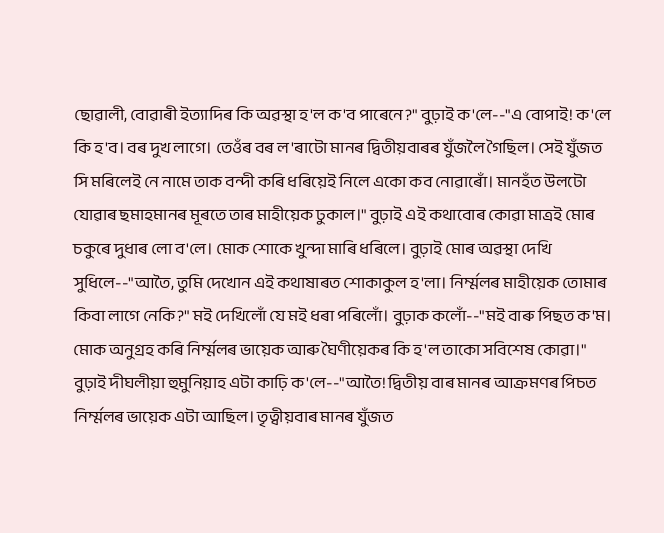ছোৱালী, বোৱাৰী ইত্যাদিৰ কি অৱস্থা হ'ল ক'ব পাৰেনে?" বুঢ়াই ক'লে--"এ বোপাই! ক'লে কি হ'ব। বৰ দুখ লাগে। তেওঁৰ বৰ ল'ৰাটো মানৰ দ্বিতীয়বাৰৰ যুঁজলৈ গৈছিল। সেই যুঁজত সি মৰিলেই নে নামে তাক বন্দী কৰি ধৰিয়েই নিলে একো কব নোৱাৰোঁ। মানহঁত উলটো যোৱাৰ ছমাহমানৰ মূৰতে তাৰ মাহীয়েক ঢুকাল।" বুঢ়াই এই কথাবোৰ কোৱা মাত্ৰই মোৰ চকুৰে দুধাৰ লো ব'লে। মোক শোকে খুন্দা মাৰি ধৰিলে। বুঢ়াই মোৰ অৱস্থা দেখি সুধিলে--"আতৈ, তুমি দেখোন এই কথাষাৰত শোকাকুল হ'লা। নিৰ্ম্মলৰ মাহীয়েক তোমাৰ কিবা লাগে নেকি?" মই দেখিলোঁ যে মই ধৰা পৰিলোঁ। বুঢ়াক কলোঁ--"মই বাৰু পিছত ক'ম। মোক অনুগ্ৰহ কৰি নিৰ্ম্মলৰ ভায়েক আৰু ঘৈণীয়েকৰ কি হ'ল তাকো সবিশেষ কোৱা।" বুঢ়াই দীঘলীয়া হুমুনিয়াহ এটা কাঢ়ি ক'লে--"আতৈ! দ্বিতীয় বাৰ মানৰ আক্ৰমণৰ পিচত নিৰ্ম্মলৰ ভায়েক এটা আছিল। তৃত্বীয়বাৰ মানৰ যুঁজত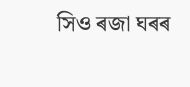সিও ৰজা ঘৰৰ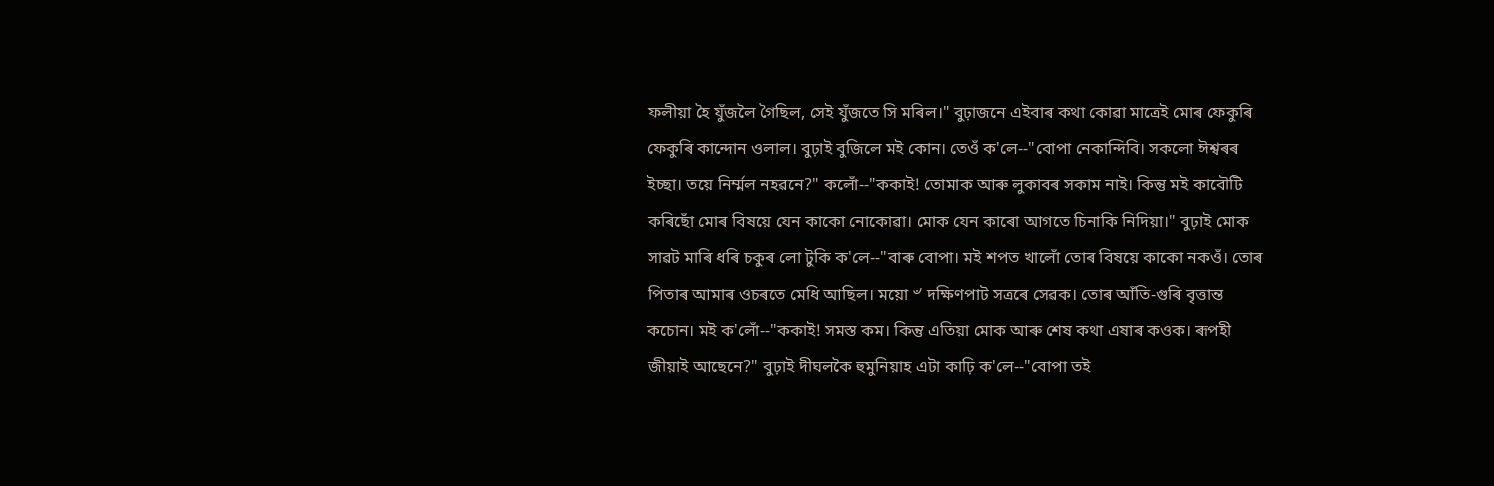ফলীয়া হৈ যুঁজলৈ গৈছিল, সেই যুঁজতে সি মৰিল।" বুঢ়াজনে এইবাৰ কথা কোৱা মাত্ৰেই মোৰ ফেকুৰি ফেকুৰি কান্দোন ওলাল। বুঢ়াই বুজিলে মই কোন। তেওঁ ক'লে--"বোপা নেকান্দিবি। সকলো ঈশ্বৰৰ ইচ্ছা। তয়ে নিৰ্ম্মল নহৱনে?" কলোঁ--"ককাই! তোমাক আৰু লুকাবৰ সকাম নাই। কিন্তু মই কাবৌটি কৰিছোঁ মোৰ বিষয়ে যেন কাকো নোকোৱা। মোক যেন কাৰো আগতে চিনাকি নিদিয়া।" বুঢ়াই মোক সাৱট মাৰি ধৰি চকুৰ লো টুকি ক'লে--"বাৰু বোপা। মই শপত খালোঁ তোৰ বিষয়ে কাকো নকওঁ। তোৰ পিতাৰ আমাৰ ওচৰতে মেধি আছিল। ময়ো ৺ দক্ষিণপাট সত্ৰৰে সেৱক। তোৰ আঁতি-গুৰি বৃত্তান্ত কচোন। মই ক'লোঁ--"ককাই! সমস্ত কম। কিন্তু এতিয়া মোক আৰু শেষ কথা এষাৰ কওক। ৰূপহী জীয়াই আছেনে?" বুঢ়াই দীঘলকৈ হুমুনিয়াহ এটা কাঢ়ি ক'লে--"বোপা তই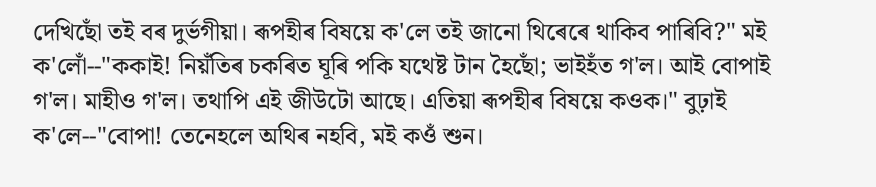দেখিছোঁ তই বৰ দুৰ্ভগীয়া। ৰূপহীৰ বিষয়ে ক'লে তই জানো থিৰেৰে থাকিব পাৰিবি?" মই ক'লোঁ--"ককাই! নিয়ঁতিৰ চকৰিত ঘূৰি পকি যথেষ্ট টান হৈছোঁ; ভাইহঁত গ'ল। আই বোপাই গ'ল। মাহীও গ'ল। তথাপি এই জীউটো আছে। এতিয়া ৰূপহীৰ বিষয়ে কওক।" বুঢ়াই ক'লে--"বোপা! তেনেহলে অথিৰ নহবি, মই কওঁ শুন।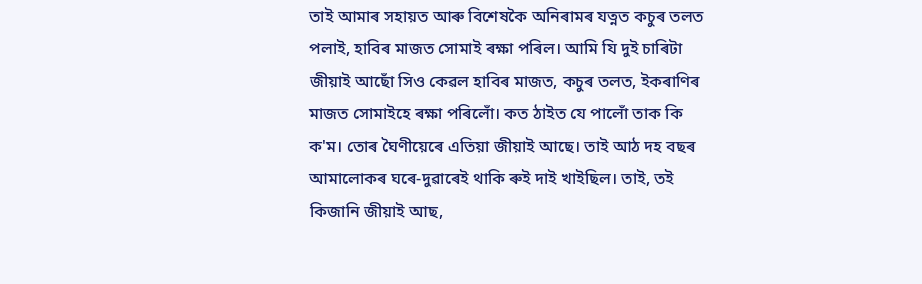তাই আমাৰ সহায়ত আৰু বিশেষকৈ অনিৰামৰ যত্নত কচুৰ তলত পলাই, হাবিৰ মাজত সোমাই ৰক্ষা পৰিল। আমি যি দুই চাৰিটা জীয়াই আছোঁ সিও কেৱল হাবিৰ মাজত, কচুৰ তলত, ইকৰাণিৰ মাজত সোমাইহে ৰক্ষা পৰিলোঁ। কত ঠাইত যে পালোঁ তাক কি ক'ম। তোৰ ঘৈণীয়েৰে এতিয়া জীয়াই আছে। তাই আঠ দহ বছৰ আমালোকৰ ঘৰে-দুৱাৰেই থাকি ৰুই দাই খাইছিল। তাই, তই কিজানি জীয়াই আছ,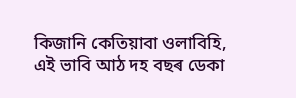কিজানি কেতিয়াবা ওলাবিহি, এই ভাবি আঠ দহ বছৰ ডেকা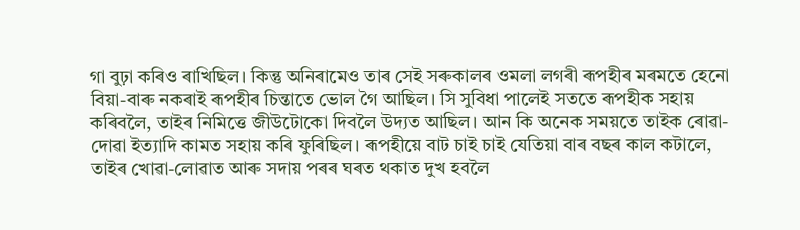গা বুঢ়া কৰিও ৰাখিছিল। কিন্তু অনিৰামেও তাৰ সেই সৰুকালৰ ওমলা লগৰী ৰূপহীৰ মৰমতে হেনো বিয়া-বাৰু নকৰাই ৰূপহীৰ চিন্তাতে ভোল গৈ আছিল। সি সুবিধা পালেই সততে ৰূপহীক সহায় কৰিবলৈ, তাইৰ নিমিত্তে জীউটোকো দিবলৈ উদ্যত আছিল। আন কি অনেক সময়তে তাইক ৰোৱা-দোৱা ইত্যাদি কামত সহায় কৰি ফুৰিছিল। ৰূপহীয়ে বাট চাই চাই যেতিয়া বাৰ বছৰ কাল কটালে, তাইৰ খোৱা-লোৱাত আৰু সদায় পৰৰ ঘৰত থকাত দুখ হবলৈ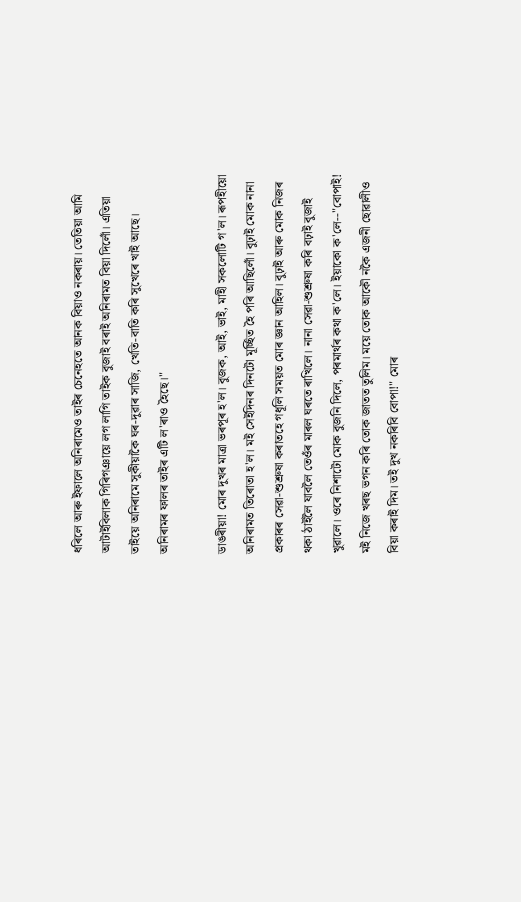ধৰিলে আৰু ইফালে অনিৰামেও তাইৰ চেনেহতে আনক বিয়াও নকৰায়। তেতিয়া আমি আটাইবিলাক গিৰিগঞায়ে লগ লাগি তাইক বুজাই বৰাই অনিৰামত বিয়া দিলোঁ। এতিয়া তাইয়ে অনিৰামে সুকীয়াকৈ ঘৰ-দুৱাৰ সাজি, খেতি-বাতি কৰি সুখেৰে খাই আছে। অনিৰামৰ ফালৰ তাইৰ এটি ল'ৰাও হৈছে।"

ডাঙৰীয়া! মোৰ দুখৰ মাত্ৰা ভৰপূৰ হ'ল। বুজক, আই, ভাই, মাহী সকলোটি গ'ল। ৰূপহীয়ো অনিৰামত তিৰোতা হ'ল। মই সেইদিনৰ দিনটো মূৰ্চ্ছিত হৈ পৰি আছিলোঁ। বুঢ়াই মোক নানা প্ৰকাৰৰ সেৱা-শুশ্ৰুষা কৰাতহে গধূলি সময়ত মোৰ জ্ঞান আহিল। বুঢ়াই আৰু মোক নিজৰ থকা ঠাইলৈ যাবলৈ তেওঁৰ মাৰল ঘৰতে ৰাখিলে। নানা সেৱা-শুশ্ৰুষা কৰি বঢ়াই বুজাই খুৱালে। ওৰে নিশাটো মোক বুজনি দিলে, পৰমাৰ্থৰ কথা ক'লে। ইয়াকো ক'লে--"বোপাই! মই নিজে খৰছ ভগন কৰি তোক জাতত তুলিম। ময়ে তোক আকৌ নকৈ এজনী ছোৱালীও বিয়া কৰাই দিম। তই দুখ নকৰিবি বোপা!" মোৰ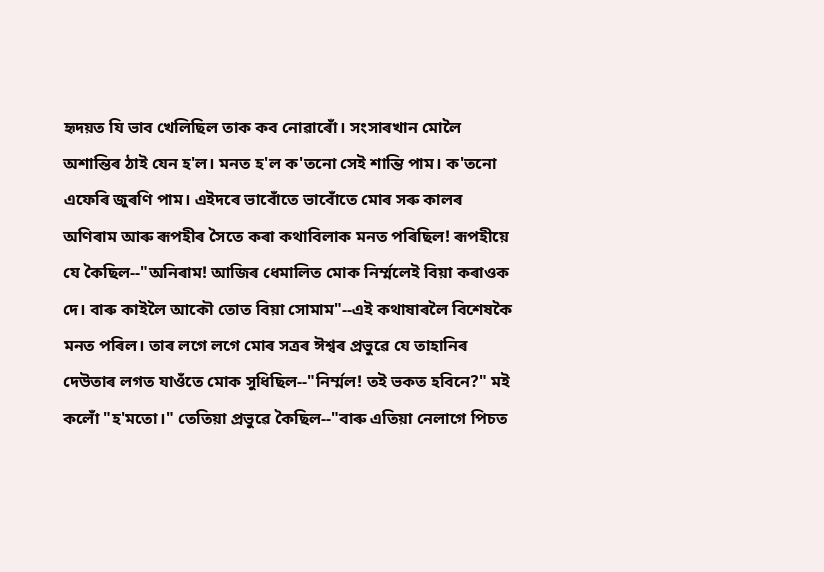হৃদয়ত যি ভাব খেলিছিল তাক কব নোৱাৰোঁ। সংসাৰখান মোলৈ অশান্তিৰ ঠাই যেন হ'ল। মনত হ'ল ক'তনো সেই শান্তি পাম। ক'তনো এফেৰি জুৰণি পাম। এইদৰে ভাবোঁতে ভাবোঁতে মোৰ সৰু কালৰ অণিৰাম আৰু ৰূপহীৰ সৈতে কৰা কথাবিলাক মনত পৰিছিল! ৰূপহীয়ে যে কৈছিল--"অনিৰাম! আজিৰ ধেমালিত মোক নিৰ্ম্মলেই বিয়া কৰাওক দে। বাৰু কাইলৈ আকৌ তোত বিয়া সোমাম"--এই কথাষাৰলৈ বিশেষকৈ মনত পৰিল। তাৰ লগে লগে মোৰ সত্ৰৰ ঈশ্বৰ প্ৰভুৱে যে তাহানিৰ দেউতাৰ লগত যাওঁতে মোক সুধিছিল--"নিৰ্ম্মল! তই ভকত হবিনে?" মই কলোঁ "হ'মতো।" তেতিয়া প্ৰভুৱে কৈছিল--"বাৰু এতিয়া নেলাগে পিচত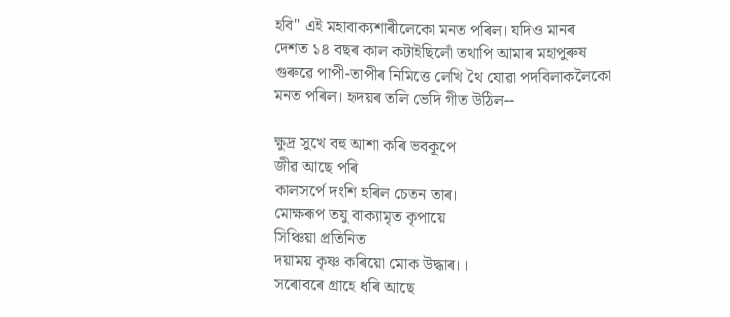হবি" এই মহাবাক্যশাৰীলেকো মনত পৰিল। যদিও মানৰ দেশত ১৪ বছৰ কাল কটাইছিলোঁ তথাপি আমাৰ মহাপুৰুষ গুৰুৱে পাপী-তাপীৰ নিমিত্তে লেখি থৈ যোৱা পদবিলাকলৈকো মনত পৰিল। হৃদয়ৰ তলি ভেদি গীত উঠিল--

ক্ষুদ্ৰ সুখে বহু আশা কৰি ভবকূপে
জীৱ আছে পৰি
কালসৰ্পে দংশি হৰিল চেতন তাৰ।
মোক্ষৰূপ তযু বাক্যামৃত কৃপায়ে
সিঞ্চিয়া প্ৰতিনিত
দয়াময় কৃষ্ণ কৰিয়ো মোক উদ্ধাৰ।।
সৰোবৰে গ্ৰাহে ধৰি আছে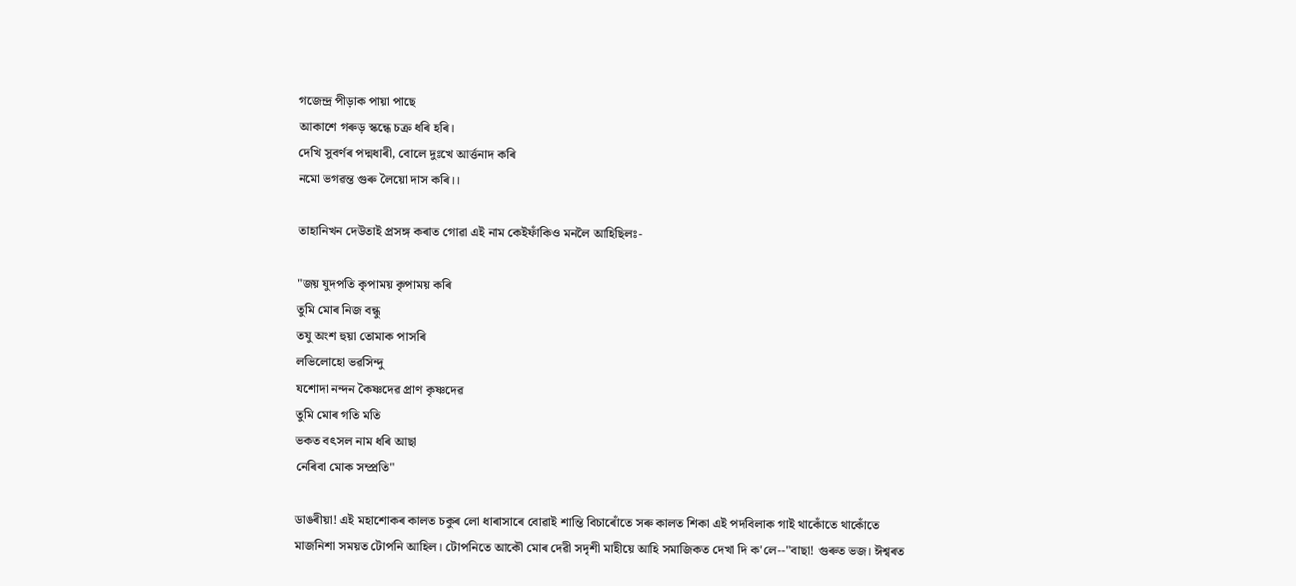গজেন্দ্ৰ পীড়াক পায়া পাছে
আকাশে গৰুড় স্কন্ধে চক্ৰ ধৰি হৰি।
দেখি সুবৰ্ণৰ পদ্মধাৰী, বোলে দুঃখে আৰ্ত্তনাদ কৰি
নমো ভগৱন্ত গুৰু লৈয়ো দাস কৰি।।

তাহানিখন দেউতাই প্ৰসঙ্গ কৰাত গোৱা এই নাম কেইফাঁকিও মনলৈ আহিছিলঃ-

"জয় যুদপতি কৃপাময় কৃপাময় কৰি
তুমি মোৰ নিজ বন্ধু
তযু অংশ হুয়া তোমাক পাসৰি
লভিলোহো ভৱসিন্দু
যশোদা নন্দন কৈষ্ণদেৱ প্ৰাণ কৃষ্ণদেৱ
তুমি মোৰ গতি মতি
ভকত বৎসল নাম ধৰি আছা
নেৰিবা মোক সম্প্ৰতি"

ডাঙৰীয়া! এই মহাশোকৰ কালত চকুৰ লো ধাৰাসাৰে বোৱাই শান্তি বিচাৰোঁতে সৰু কালত শিকা এই পদবিলাক গাই থাকোঁতে থাকোঁতে মাজনিশা সময়ত টোপনি আহিল। টোপনিতে আকৌ মোৰ দেৱী সদৃশী মাহীয়ে আহি সমাজিকত দেখা দি ক'লে--"বাছা! গুৰুত ভজ। ঈশ্বৰত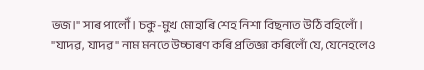ভজ।" সাৰ পালৌঁ। চকু-মুখ মোহাৰি শেহ নিশা বিছনাত উঠি বহিলোঁ। "যাদৱ, যাদৱ" নাম মনতে উচ্চাৰণ কৰি প্ৰতিজ্ঞা কৰিলোঁ যে, যেনেহলেও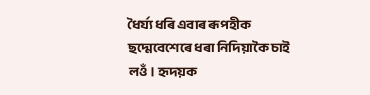ধৈৰ্য্য ধৰি এবাৰ ৰূপহীক ছদ্মেবেশেৰে ধৰা নিদিয়াকৈ চাই লওঁ। হৃদয়ক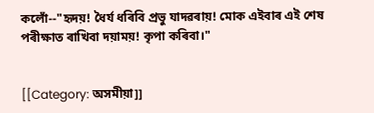কলোঁ--"হৃদয়! ধৈৰ্য ধৰিবি প্ৰভু যাদৱৰায়! মোক এইবাৰ এই শেষ পৰীক্ষাত ৰাখিবা দয়াময়! কৃপা কৰিবা।"


[[Category: অসমীয়া]]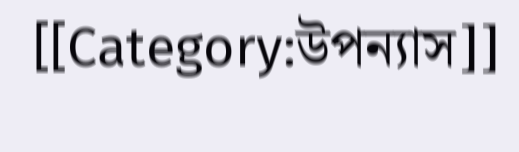[[Category:উপন্যাস]]